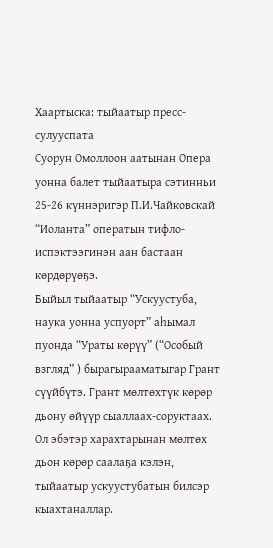Хаартыска: тыйаатыр пресс-сулууспата
Суорун Омоллоон аатынан Опера уонна балет тыйаатыра сэтинньи 25-26 күннэригэр П.И.Чайковскай “Иоланта” оператын тифло-испэктээгинэн аан бастаан көрдөрүөҕэ.
Быйыл тыйаатыр “Ускуустуба, наука уонна успуорт” аһымал пуонда “Ураты көрүү” (“Особый взгляд” ) бырагырааматыгар Грант сүүйбүтэ. Грант мөлтөхтүк көрөр дьону өйүүр сыаллаах-соруктаах. Ол эбэтэр харахтарынан мөлтөх дьон көрөр саалаҕа кэлэн, тыйаатыр ускуустубатын билсэр кыахтаналлар.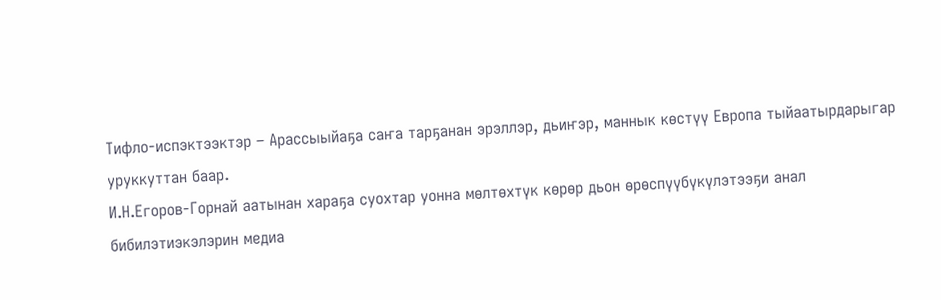Тифло-испэктээктэр – Арассыыйаҕа саҥа тарҕанан эрэллэр, дьиҥэр, маннык көстүү Европа тыйаатырдарыгар уруккуттан баар.
И.Н.Егоров-Горнай аатынан хараҕа суохтар уонна мөлтөхтүк көрөр дьон өрөспүүбүкүлэтээҕи анал бибилэтиэкэлэрин медиа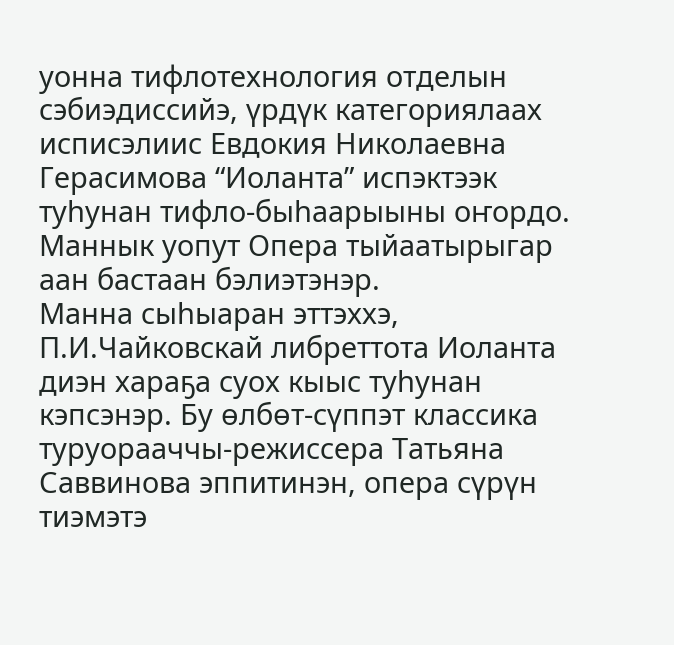уонна тифлотехнология отделын сэбиэдиссийэ, үрдүк категориялаах исписэлиис Евдокия Николаевна Герасимова “Иоланта” испэктээк туһунан тифло-быһаарыыны оҥордо. Маннык уопут Опера тыйаатырыгар аан бастаан бэлиэтэнэр.
Манна сыһыаран эттэххэ, П.И.Чайковскай либреттота Иоланта диэн хараҕа суох кыыс туһунан кэпсэнэр. Бу өлбөт-сүппэт классика туруорааччы-режиссера Татьяна Саввинова эппитинэн, опера сүрүн тиэмэтэ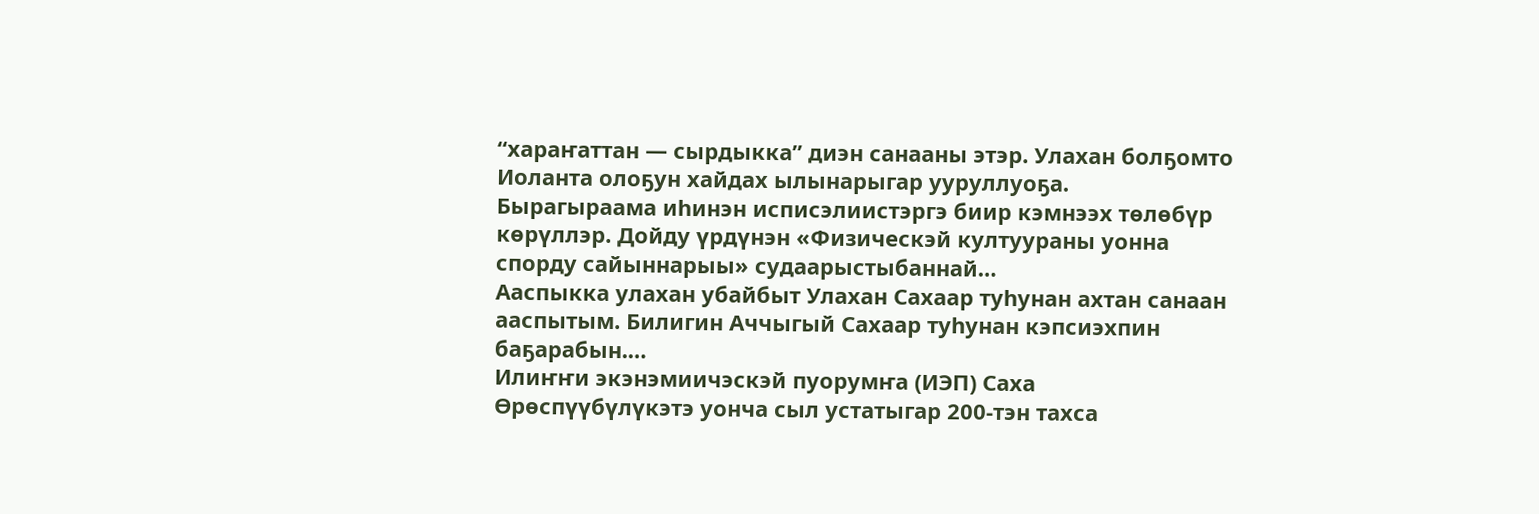“хараҥаттан — сырдыкка” диэн санааны этэр. Улахан болҕомто Иоланта олоҕун хайдах ылынарыгар ууруллуоҕа.
Бырагыраама иһинэн исписэлиистэргэ биир кэмнээх төлөбүр көрүллэр. Дойду үрдүнэн «Физическэй култуураны уонна спорду сайыннарыы» судаарыстыбаннай…
Ааспыкка улахан убайбыт Улахан Сахаар туһунан ахтан санаан ааспытым. Билигин Аччыгый Сахаар туһунан кэпсиэхпин баҕарабын.…
Илиҥҥи экэнэмиичэскэй пуорумҥа (ИЭП) Саха Өрөспүүбүлүкэтэ уонча сыл устатыгар 200-тэн тахса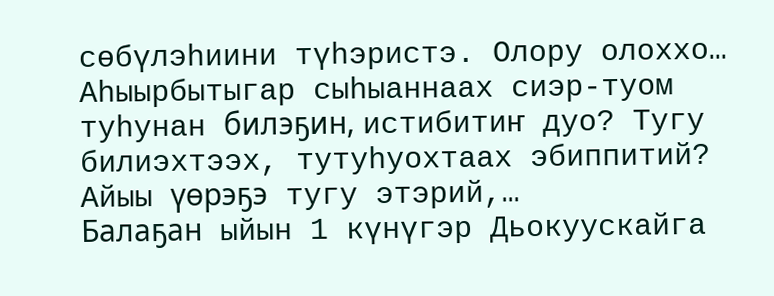сөбүлэһиини түһэристэ. Олору олоххо…
Аһыырбытыгар сыһыаннаах сиэр-туом туһунан билэҕин, истибитиҥ дуо? Тугу билиэхтээх, тутуһуохтаах эбиппитий? Айыы үөрэҕэ тугу этэрий,…
Балаҕан ыйын 1 күнүгэр Дьокуускайга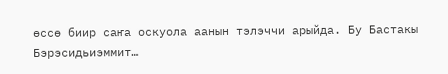өссө биир саҥа оскуола аанын тэлэччи арыйда. Бу Бастакы Бэрэсидьиэммит…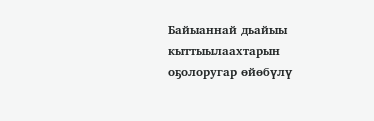Байыаннай дьайыы кыттыылаахтарын оҕолоругар өйөбүлү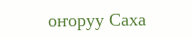оҥоруу Саха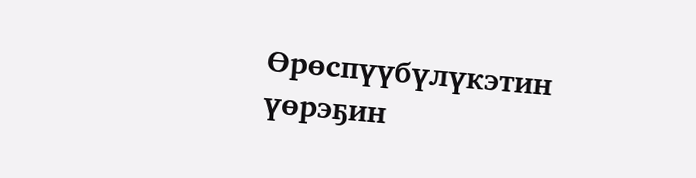Өрөспүүбүлүкэтин үөрэҕин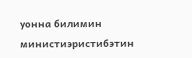уонна билимин министиэристибэтин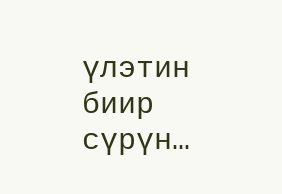үлэтин биир сүрүн…